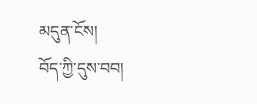མདུན་ངོས།
བོད་ཀྱི་དུས་བབ།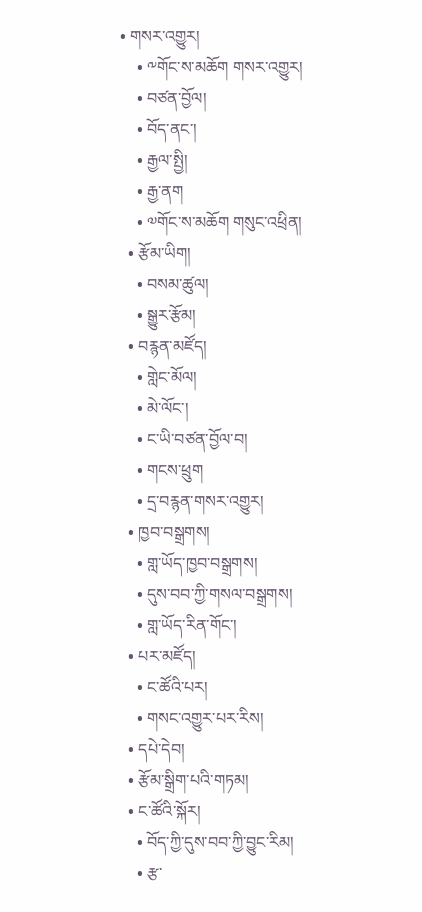• གསར་འགྱུར།
    • ༸གོང་ས་མཆོག གསར་འགྱུར།
    • བཙན་བྱོལ།
    • བོད་ནང་།
    • རྒྱལ་སྤྱི།
    • རྒྱ་ནག
    • ༧གོང་ས་མཆོག གསུང་འཕྲིན།
  • རྩོམ་ཡིག།
    • བསམ་ཚུལ།
    • སྒྱུར་རྩོམ།
  • བརྙན་མཛོད།
    • གླེང་མོལ།
    • མེ་ལོང་།
    • ང་ཡི་བཙན་བྱོལ་བ།
    • གངས་ཕྲུག
    • དྲ་བརྙན་གསར་འགྱུར།
  • ཁྱབ་བསྒྲགས།
    • གླ་ཡོད་ཁྱབ་བསྒྲགས།
    • དུས་བབ་ཀྱི་གསལ་བསྒྲགས།
    • གླ་ཡོད་རིན་གོང་།
  • པར་མཛོད།
    • ང་ཚོའི་པར།
    • གསང་འགྱུར་པར་རིས།
  • དཔེ་དེབ།
  • རྩོམ་སྒྲིག་པའི་གཏམ།
  • ང་ཚོའི་སྐོར།
    • བོད་ཀྱི་དུས་བབ་ཀྱི་བྱུང་རིམ།
    • རྩ་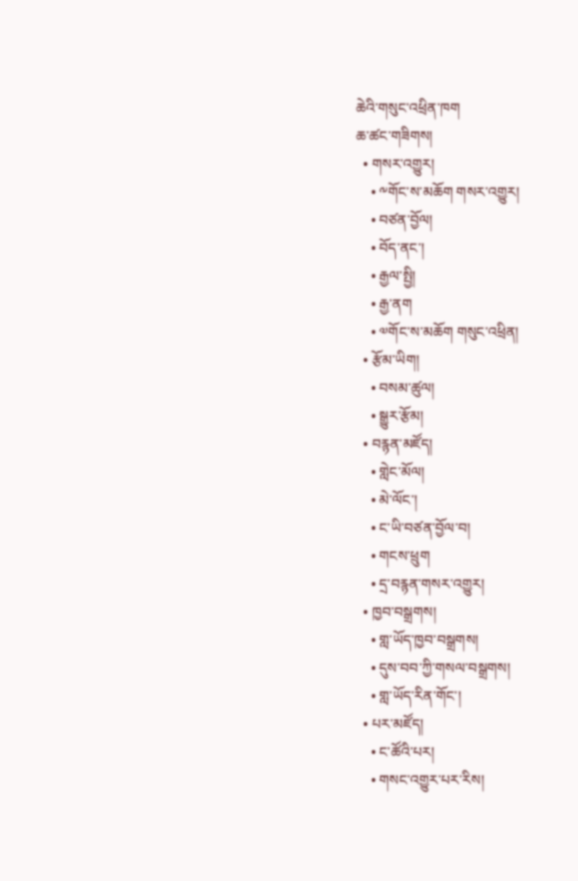ཆེའི་གསུང་འཕྲིན་ཁག
ཆ་ཚང་གཟིགས།
  • གསར་འགྱུར།
    • ༸གོང་ས་མཆོག གསར་འགྱུར།
    • བཙན་བྱོལ།
    • བོད་ནང་།
    • རྒྱལ་སྤྱི།
    • རྒྱ་ནག
    • ༧གོང་ས་མཆོག གསུང་འཕྲིན།
  • རྩོམ་ཡིག།
    • བསམ་ཚུལ།
    • སྒྱུར་རྩོམ།
  • བརྙན་མཛོད།
    • གླེང་མོལ།
    • མེ་ལོང་།
    • ང་ཡི་བཙན་བྱོལ་བ།
    • གངས་ཕྲུག
    • དྲ་བརྙན་གསར་འགྱུར།
  • ཁྱབ་བསྒྲགས།
    • གླ་ཡོད་ཁྱབ་བསྒྲགས།
    • དུས་བབ་ཀྱི་གསལ་བསྒྲགས།
    • གླ་ཡོད་རིན་གོང་།
  • པར་མཛོད།
    • ང་ཚོའི་པར།
    • གསང་འགྱུར་པར་རིས།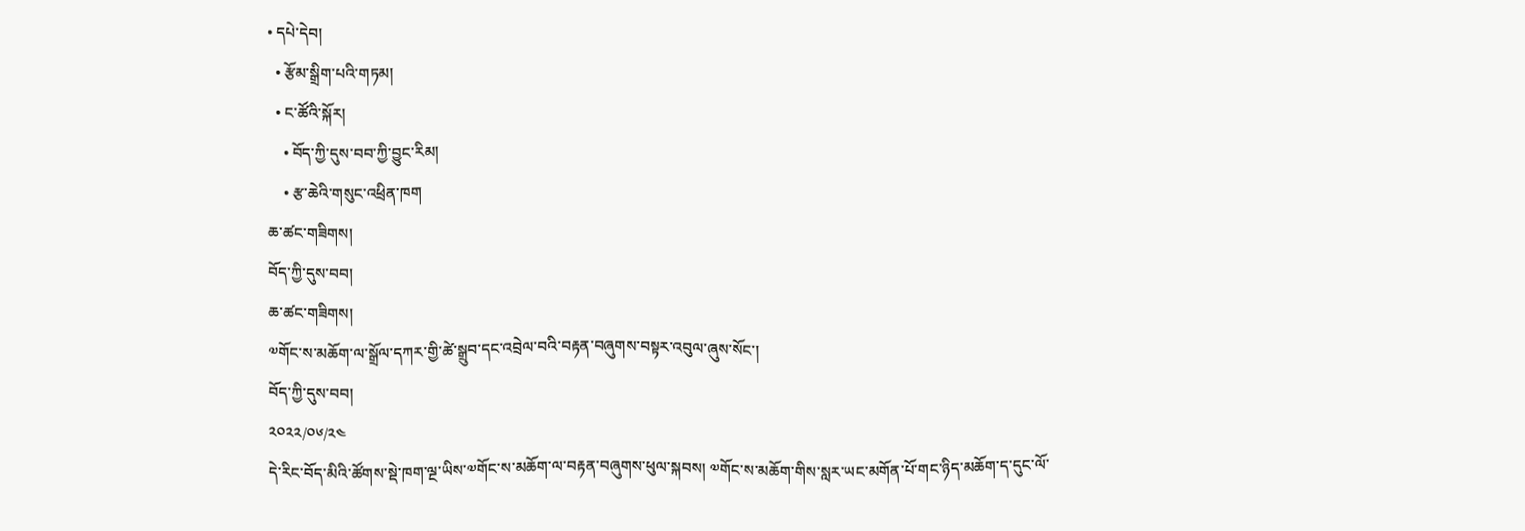• དཔེ་དེབ།
  • རྩོམ་སྒྲིག་པའི་གཏམ།
  • ང་ཚོའི་སྐོར།
    • བོད་ཀྱི་དུས་བབ་ཀྱི་བྱུང་རིམ།
    • རྩ་ཆེའི་གསུང་འཕྲིན་ཁག
ཆ་ཚང་གཟིགས།
བོད་ཀྱི་དུས་བབ།
ཆ་ཚང་གཟིགས།
༧གོང་ས་མཆོག་ལ་སྒྲོལ་དཀར་གྱི་ཚེ་སྒྲུབ་དང་འབྲེལ་བའི་བརྟན་བཞུགས་བསྟར་འབུལ་ཞུས་སོང་།
བོད་ཀྱི་དུས་བབ།
༢༠༢༢/༠༦/༢༤
དེ་རིང་བོད་མིའི་ཚོགས་སྡེ་ཁག་ལྔ་ཡིས་༧གོང་ས་མཆོག་ལ་བརྟན་བཞུགས་ཕུལ་སྐབས། ༧གོང་ས་མཆོག་གིས་སླར་ཡང་མགོན་པོ་གང་ཉིད་མཆོག་ད་དུང་ལོ་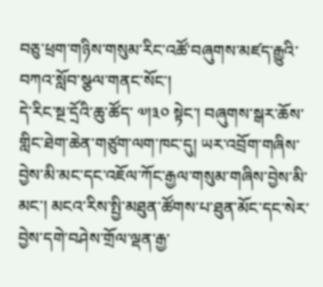བཅུ་ཕྲག་གཉིས་གསུམ་རིང་འཚོ་བཞུགས་མཛད་རྒྱུའི་བཀའ་སློབ་སྩལ་གནང་སོང་།
དེ་རིང་སྔ་དྲོའི་ཆུ་ཚོད་ ༧།༣༠ སྟེང་། བཞུགས་སྒར་ཆོས་གླིང་ཐེག་ཆེན་གཙུག་ལག་ཁང་དུ། ཡར་འབྲོག་གཞིས་བྱེས་མི་མང་དང་འཇོལ་ཀོང་རྒྱལ་གསུམ་གཞིས་བྱེས་མི་མང་། མངའ་རིས་སྤྱི་མཐུན་ཚོགས་པ་ཐུན་མོང་དང་སེར་བྱེས་དགེ་བཤེས་གྲོལ་ལྡན་རྒྱ་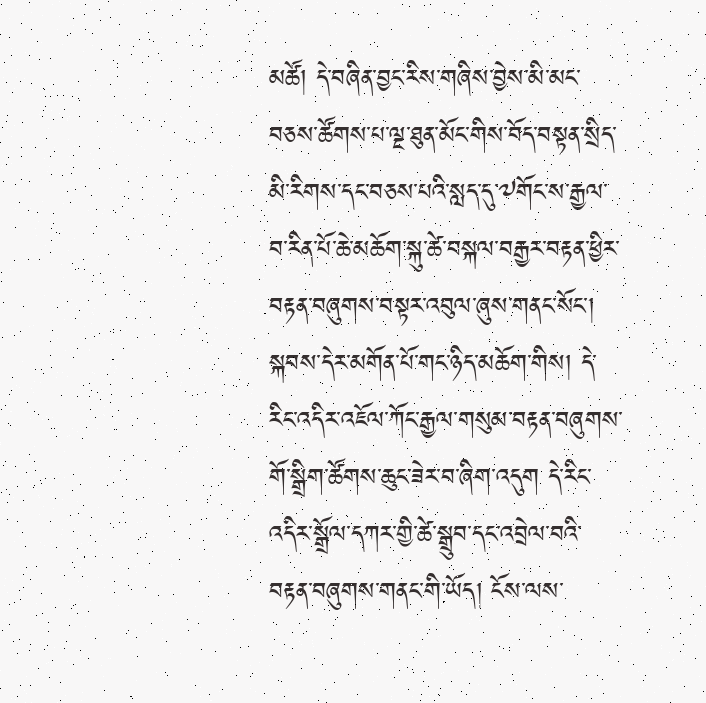མཚོ། དེ་བཞིན་བྱང་རིས་གཞིས་བྱེས་མི་མང་བཅས་ཚོགས་པ་ལྔ་ཐུན་མོང་གིས་བོད་བསྟན་སྲིད་མི་རིགས་དང་བཅས་པའི་སླད་དུ་༧གོང་ས་རྒྱལ་བ་རིན་པོ་ཆེ་མཆོག་སྐུ་ཚེ་བསྐལ་བརྒྱར་བརྟན་ཕྱིར་བརྟན་བཞུགས་བསྟར་འབུལ་ཞུས་གནང་སོང་།
སྐབས་དེར་མགོན་པོ་གང་ཉིད་མཆོག་གིས། དེ་རིང་འདིར་འཇོལ་ཀོང་རྒྱལ་གསུམ་བརྟན་བཞུགས་གོ་སྒྲིག་ཚོགས་ཆུང་ཟེར་བ་ཞིག་འདུག དེ་རིང་འདིར་སྒྲོལ་དཀར་གྱི་ཚེ་སྒྲུབ་དང་འབྲེལ་བའི་བརྟན་བཞུགས་གནང་གི་ཡོད། ངོས་ལས་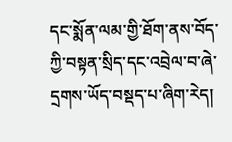དང་སྨོན་ལམ་གྱི་ཐོག་ནས་བོད་ཀྱི་བསྟན་སྲིད་དང་འབྲེལ་བ་ཞེ་དྲགས་ཡོད་བསྡད་པ་ཞིག་རེད།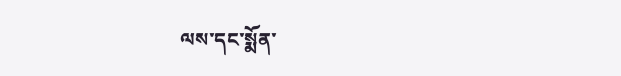ལས་དང་སྨོན་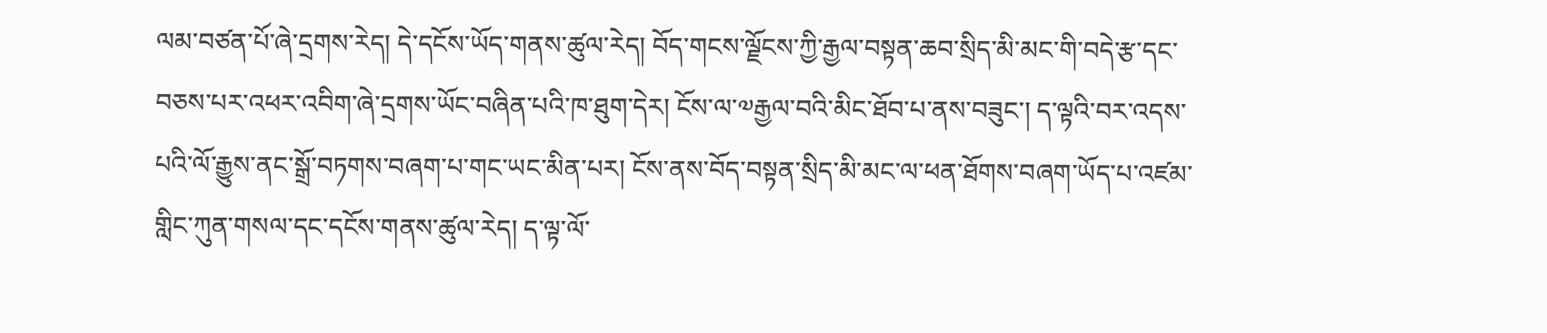ལམ་བཙན་པོ་ཞེ་དྲགས་རེད། དེ་དངོས་ཡོད་གནས་ཚུལ་རེད། བོད་གངས་ལྗོངས་ཀྱི་རྒྱལ་བསྟན་ཆབ་སྲིད་མི་མང་གི་བདེ་རྩ་དང་བཅས་པར་འཕར་འབིག་ཞེ་དྲགས་ཡོང་བཞིན་པའི་ཁ་ཐུག་དེར། ངོས་ལ་༧རྒྱལ་བའི་མིང་ཐོབ་པ་ནས་བཟུང་། ད་ལྟའི་བར་འདས་པའི་ལོ་རྒྱུས་ནང་སྒྲོ་བཏགས་བཞག་པ་གང་ཡང་མིན་པར། ངོས་ནས་བོད་བསྟན་སྲིད་མི་མང་ལ་ཕན་ཐོགས་བཞག་ཡོད་པ་འཛམ་གླིང་ཀུན་གསལ་དང་དངོས་གནས་ཚུལ་རེད། ད་ལྟ་ལོ་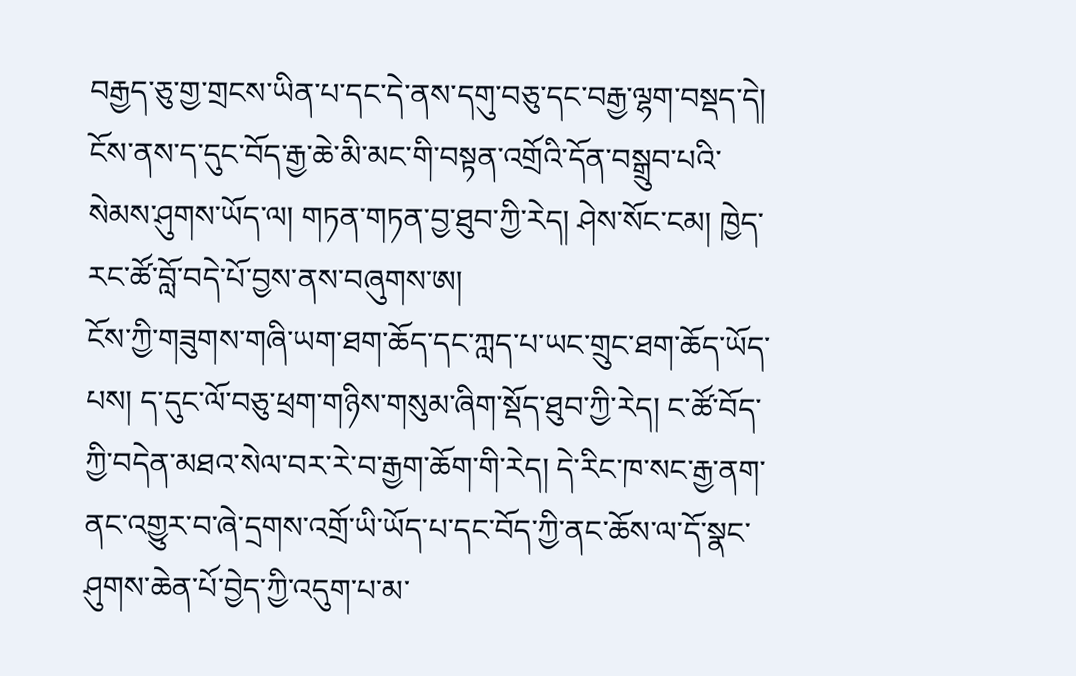བརྒྱད་ཅུ་གྱ་གྲངས་ཡིན་པ་དང་དེ་ནས་དགུ་བཅུ་དང་བརྒྱ་ལྷག་བསྡད་དེ། ངོས་ནས་ད་དུང་བོད་རྒྱ་ཆེ་མི་མང་གི་བསྟན་འགྲོའི་དོན་བསྒྲུབ་པའི་སེམས་ཤུགས་ཡོད་ལ། གཏན་གཏན་བྱ་ཐུབ་ཀྱི་རེད། ཤེས་སོང་ངམ། ཁྱེད་རང་ཚོ་བློ་བདེ་པོ་བྱས་ནས་བཞུགས་ཨ།
ངོས་ཀྱི་གཟུགས་གཞི་ཡག་ཐག་ཆོད་དང་ཀླད་པ་ཡང་གྲུང་ཐག་ཆོད་ཡོད་པས། ད་དུང་ལོ་བཅུ་ཕྲག་གཉིས་གསུམ་ཞིག་སྡོད་ཐུབ་ཀྱི་རེད། ང་ཚོ་བོད་ཀྱི་བདེན་མཐའ་སེལ་བར་རེ་བ་རྒྱག་ཆོག་གི་རེད། དེ་རིང་ཁ་སང་རྒྱ་ནག་ནང་འགྱུར་བ་ཞེ་དྲགས་འགྲོ་ཡི་ཡོད་པ་དང་བོད་ཀྱི་ནང་ཆོས་ལ་དོ་སྣང་ཤུགས་ཆེན་པོ་བྱེད་ཀྱི་འདུག་པ་མ་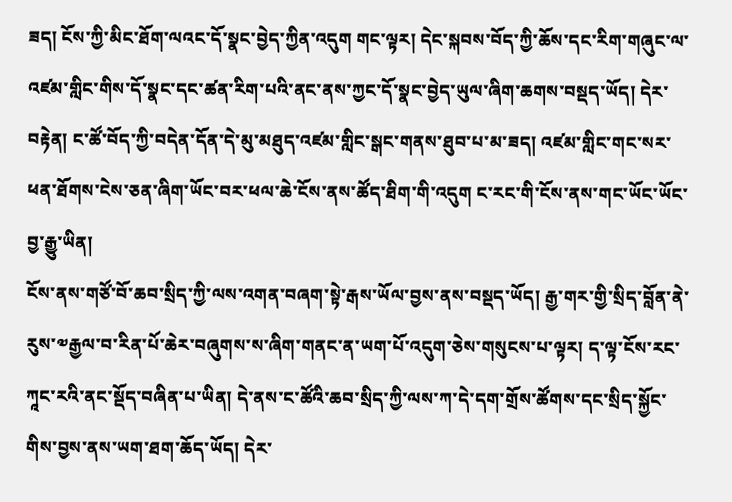ཟད། ངོས་ཀྱི་མིང་ཐོག་ལའང་དོ་སྣང་བྱེད་ཀྱིན་འདུག གང་ལྟར། དེང་སྐབས་བོད་ཀྱི་ཆོས་དང་རིག་གཞུང་ལ་འཛམ་གླིང་གིས་དོ་སྣང་དང་ཚན་རིག་པའི་ནང་ནས་ཀྱང་དོ་སྣང་བྱེད་ཡུལ་ཞིག་ཆགས་བསྡད་ཡོད། དེར་བརྟེན། ང་ཚོ་བོད་ཀྱི་བདེན་དོན་དེ་མུ་མཐུད་འཛམ་གླིང་སྒང་གནས་ཐུབ་པ་མ་ཟད། འཛམ་གླིང་གང་སར་ཕན་ཐོགས་ངེས་ཅན་ཞིག་ཡོང་བར་ཕལ་ཆེ་ངོས་ནས་ཚོད་ཐིག་གི་འདུག ང་རང་གི་ངོས་ནས་གང་ཡོང་ཡོང་བྱ་རྒྱུ་ཡིན།
ངོས་ནས་གཙོ་བོ་ཆབ་སྲིད་ཀྱི་ལས་འགན་བཞག་སྟེ་རྒས་ཡོལ་བྱས་ནས་བསྡད་ཡོད། རྒྱ་གར་གྱི་སྲིད་བློན་ནེ་རུས་༧རྒྱལ་བ་རིན་པོ་ཆེར་བཞུགས་ས་ཞིག་གནང་ན་ཡག་པོ་འདུག་ཅེས་གསུངས་པ་ལྟར། ད་ལྟ་ངོས་རང་ཀཱང་རའི་ནང་སྡོད་བཞིན་པ་ཡིན། དེ་ནས་ང་ཚོའི་ཆབ་སྲིད་ཀྱི་ལས་ཀ་དེ་དག་གྲོས་ཚོགས་དང་སྲིད་སྐྱོང་གིས་བྱས་ནས་ཡག་ཐག་ཆོད་ཡོད། དེར་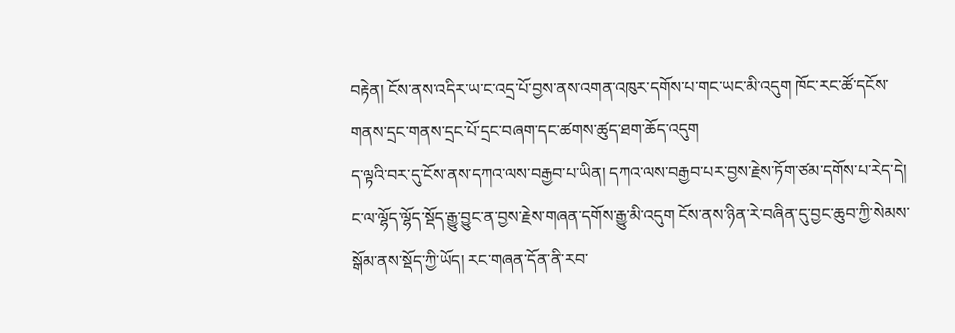བརྟེན། ངོས་ནས་འདིར་ཡ་ང་འདྲ་པོ་བྱས་ནས་འགན་འཁུར་དགོས་པ་གང་ཡང་མི་འདུག ཁོང་རང་ཚོ་དངོས་གནས་དྲང་གནས་དྲང་པོ་དྲང་བཞག་དང་ཚགས་ཚུད་ཐག་ཆོད་འདུག
ད་ལྟའི་བར་དུ་ངོས་ནས་དཀའ་ལས་བརྒྱབ་པ་ཡིན། དཀའ་ལས་བརྒྱབ་པར་བྱས་རྗེས་ཏོག་ཙམ་དགོས་པ་རེད་དེ། ང་ལ་ལྷོད་ལྷོད་སྡོད་རྒྱུ་བྱུང་ན་བྱས་རྗེས་གཞན་དགོས་རྒྱུ་མི་འདུག ངོས་ནས་ཉིན་རེ་བཞིན་དུ་བྱང་ཆུབ་ཀྱི་སེམས་སྒོམ་ནས་སྡོད་ཀྱི་ཡོད། རང་གཞན་དོན་ནི་རབ་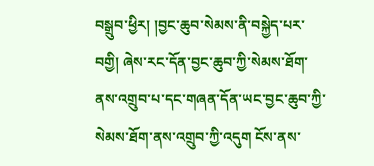བསྒྲུབ་ཕྱིར། །བྱང་ཆུབ་སེམས་ནི་བསྐྱེད་པར་བགྱི། ཞེས་རང་དོན་བྱང་ཆུབ་ཀྱི་སེམས་ཐོག་ནས་འགྲུབ་པ་དང་གཞན་དོན་ཡང་བྱང་ཆུབ་ཀྱི་སེམས་ཐོག་ནས་འགྲུབ་ཀྱི་འདུག ངོས་ནས་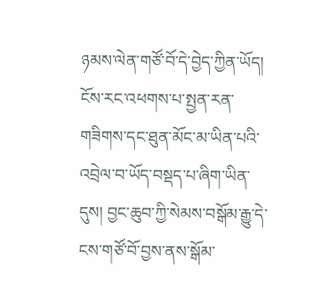ཉམས་ལེན་གཙོ་བོ་དེ་བྱེད་ཀྱིན་ཡོད། ངོས་རང་འཕགས་པ་སྤྱན་རན་གཟིགས་དང་ཐུན་མོང་མ་ཡིན་པའི་འབྲེལ་བ་ཡོད་བསྡད་པ་ཞིག་ཡིན་དུས། བྱང་ཆུབ་ཀྱི་སེམས་བསྒོམ་རྒྱུ་དེ་ངས་གཙོ་བོ་བྱས་ནས་སྒོམ་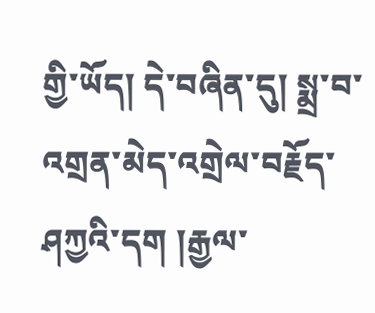གྱི་ཡོད། དེ་བཞིན་དུ། སྨྲ་བ་འགྲན་མེད་འགྲེལ་བརྗོད་ཤཀྱའི་དག །རྒྱལ་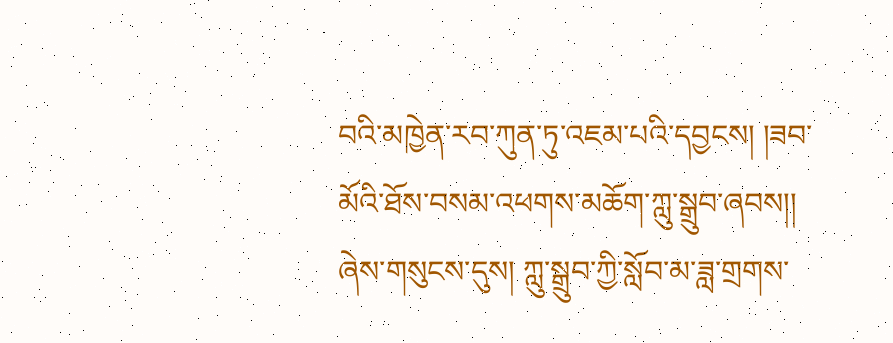བའི་མཁྱེན་རབ་ཀུན་ཏུ་འཇམ་པའི་དབྱངས། །ཟབ་མོའི་ཐོས་བསམ་འཕགས་མཆོག་ཀླུ་སྒྲུབ་ཞབས།། ཞེས་གསུངས་དུས། ཀླུ་སྒྲུབ་ཀྱི་སློབ་མ་ཟླ་གྲགས་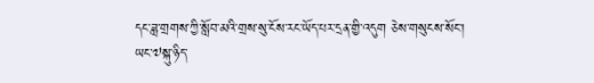དང་ཟླ་གྲགས་ཀྱི་སློབ་མའི་གྲས་སུ་ངོས་རང་ཡོད་པར་དྲན་གྱི་འདུག ཅེས་གསུངས་སོང་།
ཡང་༧སྐུ་ཉིད་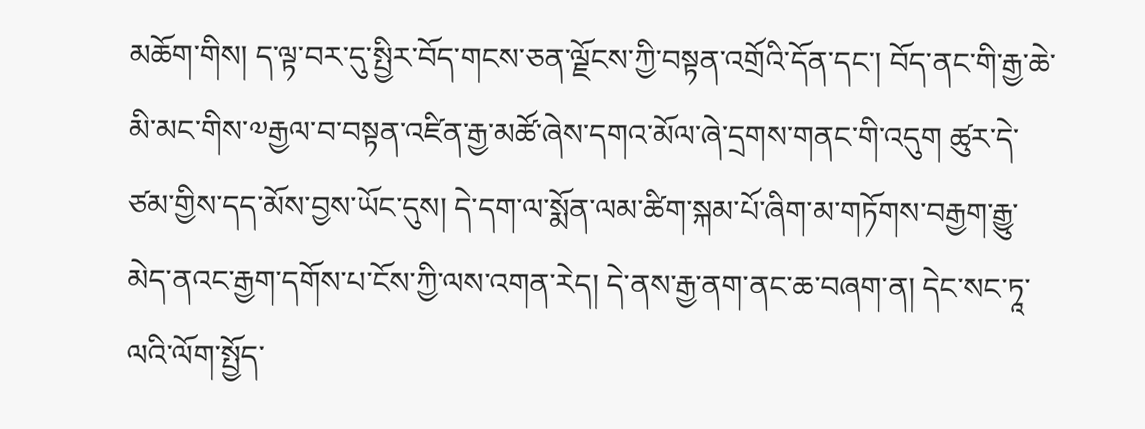མཆོག་གིས། ད་ལྟ་བར་དུ་སྤྱིར་བོད་གངས་ཅན་ལྗོངས་ཀྱི་བསྟན་འགྲོའི་དོན་དང་། བོད་ནང་གི་རྒྱ་ཆེ་མི་མང་གིས་༧རྒྱལ་བ་བསྟན་འཛིན་རྒྱ་མཚོ་ཞེས་དགའ་མོལ་ཞེ་དྲགས་གནང་གི་འདུག ཚུར་དེ་ཙམ་གྱིས་དད་མོས་བྱས་ཡོང་དུས། དེ་དག་ལ་སྨོན་ལམ་ཚིག་སྐམ་པོ་ཞིག་མ་གཏོགས་བརྒྱག་རྒྱུ་མེད་ནའང་རྒྱག་དགོས་པ་ངོས་ཀྱི་ལས་འགན་རེད། དེ་ནས་རྒྱ་ནག་ནང་ཆ་བཞག་ན། དེང་སང་ཏཱ་ལའི་ལོག་སྤྱོད་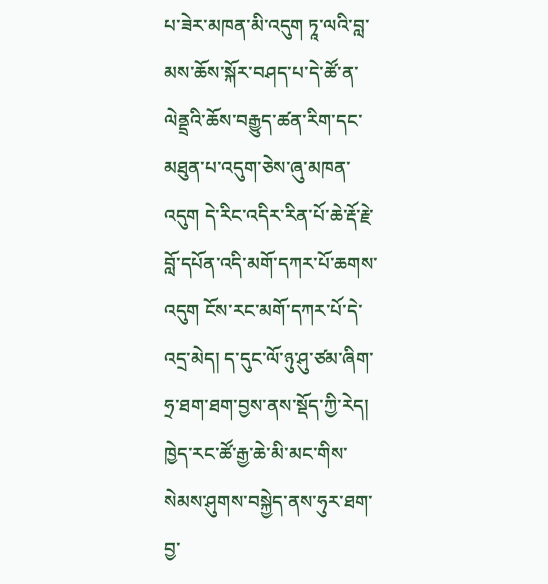པ་ཟེར་མཁན་མི་འདུག ཏཱ་ལའི་བླ་མས་ཆོས་སྐོར་བཤད་པ་དེ་ཚོ་ན་ལེནྡྲའི་ཆོས་བརྒྱུད་ཚན་རིག་དང་མཐུན་པ་འདུག་ཅེས་ཞུ་མཁན་འདུག དེ་རིང་འདིར་རིན་པོ་ཆེ་རྡོ་རྗེ་བློ་དཔོན་འདི་མགོ་དཀར་པོ་ཆགས་འདུག ངོས་རང་མགོ་དཀར་པོ་དེ་འདྲ་མེད། ད་དུང་ལོ་ཉུ་ཤུ་ཙམ་ཞིག་ཧྲ་ཐག་ཐག་བྱས་ནས་སྡོད་ཀྱི་རེད། ཁྱེད་རང་ཚོ་རྒྱ་ཆེ་མི་མང་གིས་སེམས་ཤུགས་བསྐྱེད་ནས་ཧུར་ཐག་བྱ་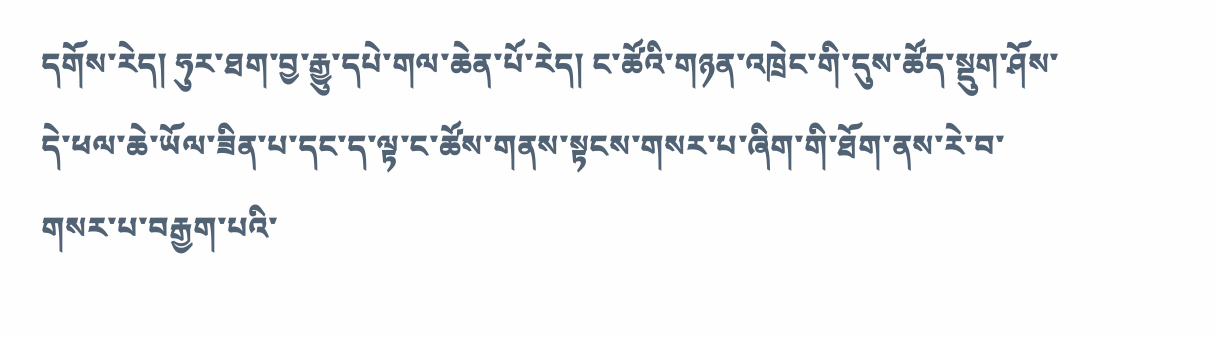དགོས་རེད། ཧུར་ཐག་བྱ་རྒྱུ་དཔེ་གལ་ཆེན་པོ་རེད། ང་ཚོའི་གཉན་འཁྲེང་གི་དུས་ཚོད་སྡུག་ཤོས་དེ་ཕལ་ཆེ་ཡོལ་ཟིན་པ་དང་ད་ལྟ་ང་ཚོས་གནས་སྟངས་གསར་པ་ཞིག་གི་ཐོག་ནས་རེ་བ་གསར་པ་བརྒྱག་པའི་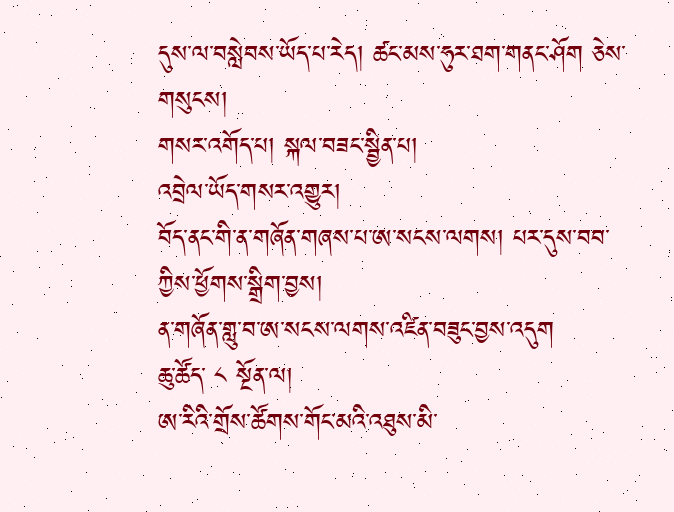དུས་ལ་བསླེབས་ཡོད་པ་རེད། ཚང་མས་ཧུར་ཐག་གནང་ཤོག ཅེས་གསུངས།
གསར་འགོད་པ། སྐལ་བཟང་སྦྱིན་པ།
འབྲེལ་ཡོད་གསར་འགྱུར།
བོད་ནང་གི་ན་གཞོན་གཞས་པ་ཨ་སངས་ལགས། པར་དུས་བབ་ཀྱིས་ཕྱོགས་སྒྲིག་བྱས།
ན་གཞོན་གླུ་བ་ཨ་སངས་ལགས་འཛིན་བཟུང་བྱས་འདུག
ཆུ་ཚོད་ ༨ སྔོན་ལ།
ཨ་རིའི་གྲོས་ཚོགས་གོང་མའི་འཐུས་མི་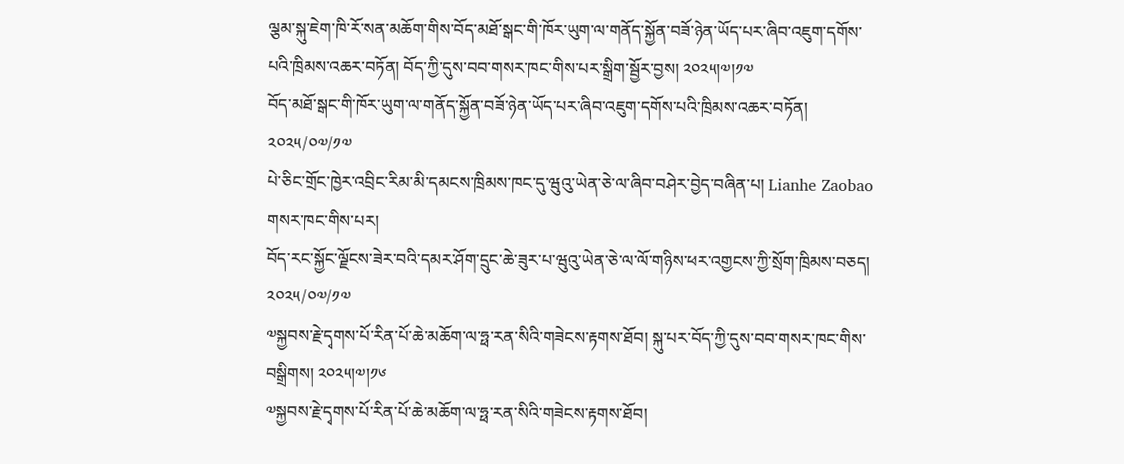ལྕམ་སྐུ་ཇེག་ཁི་རོ་སན་མཆོག་གིས་བོད་མཐོ་སྒང་གི་ཁོར་ཡུག་ལ་གནོད་སྐྱོན་བཟོ་ཉེན་ཡོད་པར་ཞིབ་འཇུག་དགོས་པའི་ཁྲིམས་འཆར་བཏོན། བོད་ཀྱི་དུས་བབ་གསར་ཁང་གིས་པར་སྒྲིག་སྦྱོར་བྱས། ༢༠༢༥།༧།༡༧
བོད་མཐོ་སྒང་གི་ཁོར་ཡུག་ལ་གནོད་སྐྱོན་བཟོ་ཉེན་ཡོད་པར་ཞིབ་འཇུག་དགོས་པའི་ཁྲིམས་འཆར་བཏོན།
༢༠༢༥/༠༧/༡༧
པེ་ཅིང་གྲོང་ཁྱེར་འབྲིང་རིམ་མི་དམངས་ཁྲིམས་ཁང་དུ་ཝུའུ་ཡེན་ཅེ་ལ་ཞིབ་བཤེར་བྱེད་བཞིན་པ། Lianhe Zaobao གསར་ཁང་གིས་པར།
བོད་རང་སྐྱོང་ལྗོངས་ཟེར་བའི་དམར་ཤོག་དྲུང་ཆེ་ཟུར་པ་ཝུའུ་ཡེན་ཅེ་ལ་ལོ་གཉིས་ཕར་འགྱངས་ཀྱི་སྲོག་ཁྲིམས་བཅད།
༢༠༢༥/༠༧/༡༧
༧སྐྱབས་རྗེ་དྭགས་པོ་རིན་པོ་ཆེ་མཆོག་ལ་ཧྥ་རན་སིའི་གཟེངས་རྟགས་ཐོབ། སྐུ་པར་བོད་ཀྱི་དུས་བབ་གསར་ཁང་གིས་བསྒྲིགས། ༢༠༢༥།༧།༡༦
༧སྐྱབས་རྗེ་དྭགས་པོ་རིན་པོ་ཆེ་མཆོག་ལ་ཧྥ་རན་སིའི་གཟེངས་རྟགས་ཐོབ།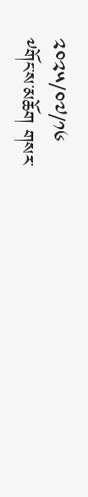༢༠༢༥/༠༧/༡༦
༸གོང་ས་མཆོག གསར་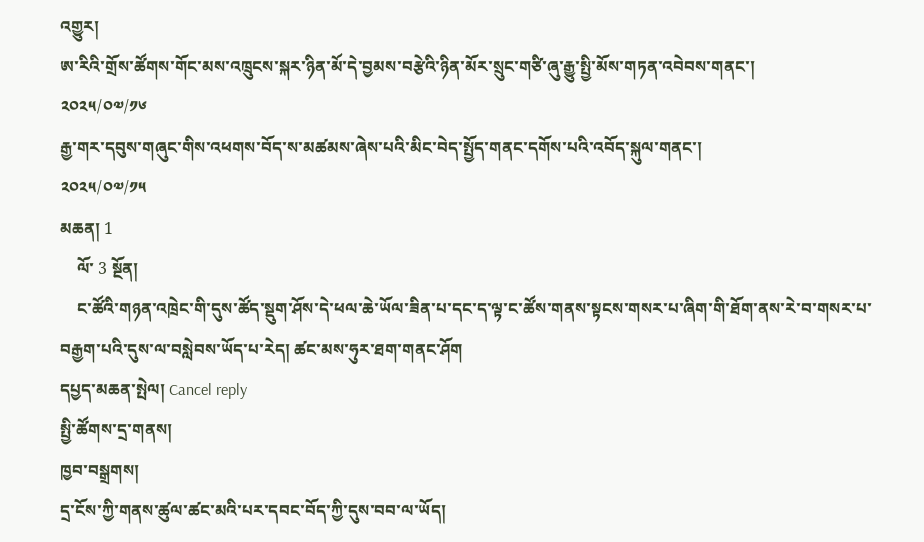འགྱུར།
ཨ་རིའི་གྲོས་ཚོགས་གོང་མས་འཁྲུངས་སྐར་ཉིན་མོ་དེ་བྱམས་བརྩེའི་ཉིན་མོར་སྲུང་གཙི་ཞུ་རྒྱུ་སྤྱི་མོས་གཏན་འབེབས་གནང་།
༢༠༢༥/༠༧/༡༦
རྒྱ་གར་དབུས་གཞུང་གིས་འཕགས་བོད་ས་མཚམས་ཞེས་པའི་མིང་བེད་སྤྱོད་གནང་དགོས་པའི་འབོད་སྐུལ་གནང་།
༢༠༢༥/༠༧/༡༥
མཆན། 1
    ལོ་ 3 སྔོན།
    ང་ཚོའི་གཉན་འཁྲེང་གི་དུས་ཚོད་སྡུག་ཤོས་དེ་ཕལ་ཆེ་ཡོལ་ཟིན་པ་དང་ད་ལྟ་ང་ཚོས་གནས་སྟངས་གསར་པ་ཞིག་གི་ཐོག་ནས་རེ་བ་གསར་པ་བརྒྱག་པའི་དུས་ལ་བསླེབས་ཡོད་པ་རེད། ཚང་མས་ཧུར་ཐག་གནང་ཤོག
དཔྱད་མཆན་སྤེལ། Cancel reply
སྤྱི་ཚོགས་དྲ་གནས།
ཁྱབ་བསྒྲགས།
དྲ་ངོས་ཀྱི་གནས་ཚུལ་ཚང་མའི་པར་དབང་བོད་ཀྱི་དུས་བབ་ལ་ཡོད།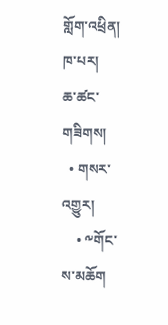གློག་འཕྲིན།
ཁ་པར།
ཆ་ཚང་གཟིགས།
  • གསར་འགྱུར།
    • ༸གོང་ས་མཆོག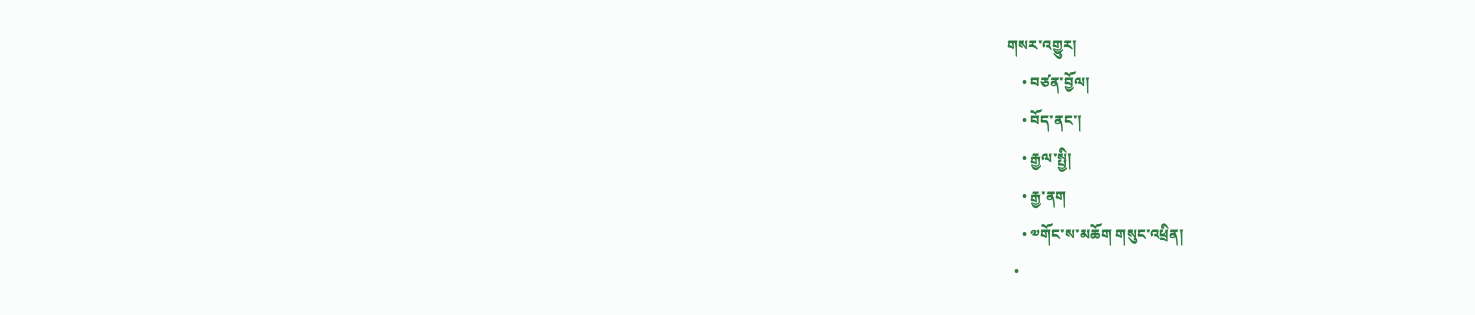གསར་འགྱུར།
    • བཙན་བྱོལ།
    • བོད་ནང་།
    • རྒྱལ་སྤྱི།
    • རྒྱ་ནག
    • ༧གོང་ས་མཆོག གསུང་འཕྲིན།
  •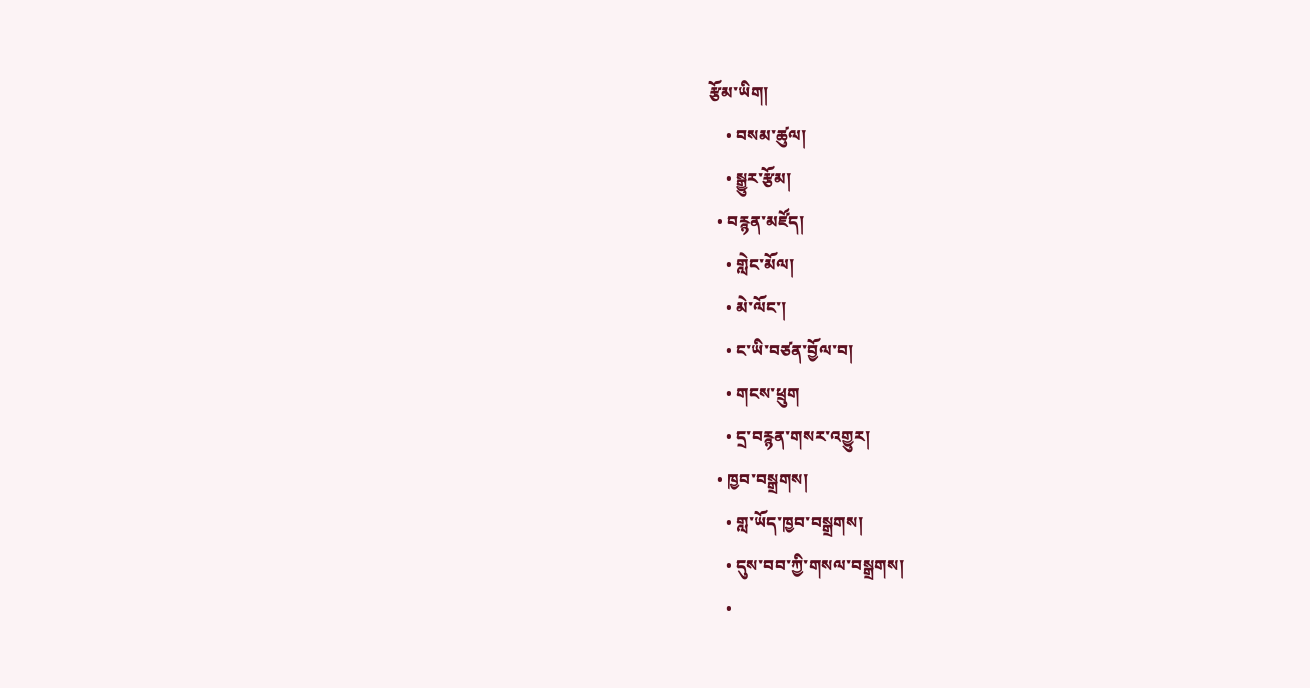རྩོམ་ཡིག།
    • བསམ་ཚུལ།
    • སྒྱུར་རྩོམ།
  • བརྙན་མཛོད།
    • གླེང་མོལ།
    • མེ་ལོང་།
    • ང་ཡི་བཙན་བྱོལ་བ།
    • གངས་ཕྲུག
    • དྲ་བརྙན་གསར་འགྱུར།
  • ཁྱབ་བསྒྲགས།
    • གླ་ཡོད་ཁྱབ་བསྒྲགས།
    • དུས་བབ་ཀྱི་གསལ་བསྒྲགས།
    •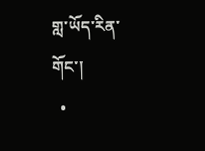གླ་ཡོད་རིན་གོང་།
  •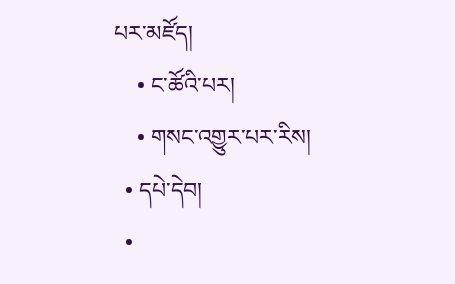པར་མཛོད།
    • ང་ཚོའི་པར།
    • གསང་འགྱུར་པར་རིས།
  • དཔེ་དེབ།
  •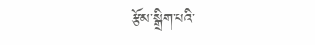རྩོམ་སྒྲིག་པའི་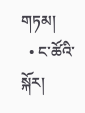གཏམ།
  • ང་ཚོའི་སྐོར།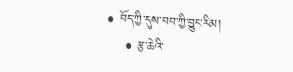• བོད་ཀྱི་དུས་བབ་ཀྱི་བྱུང་རིམ།
    • རྩ་ཆེའི་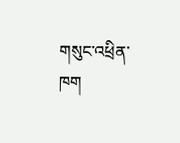གསུང་འཕྲིན་ཁག